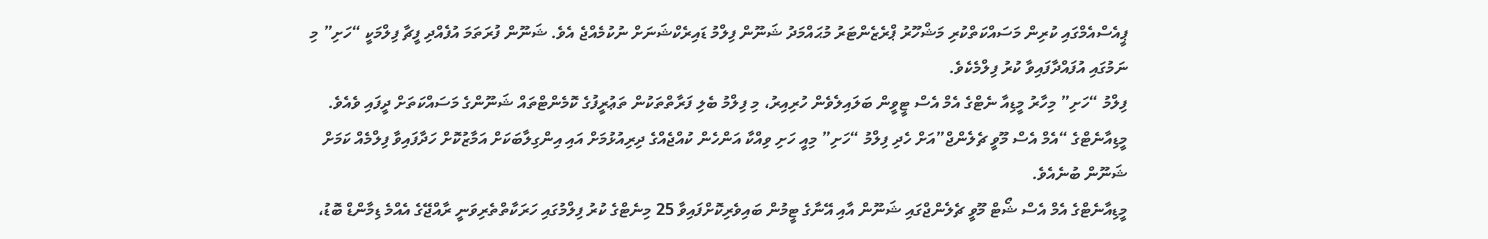ޕީއެސްއެމްގައި ކުރިން މަސައްކަތްކުރި މަޝްހޫރު ޕްރެޒެންޓަރު މުޙައްމަދު ޝަނޫން ފިލްމު ޑައިރެކްޝަނަށް ނުކުމެއްޖެ އެވެ. ޝަނޫން ފުރަތަމަ އުފެއްދި ފީޗާ ފިލްމަކީ “ހަށި” މި ނަމުގައި އުފައްދާފައިވާ ކުރު ފިލްމެކެވެ.
ފިލްމު “ހަށި” މިހާރު މީޑިއާ ނެޓްގެ އެމް އެސް ޓީވީން ބަލައިލެވެން ހުރިއިރު، މި ފިލްމު ބެލި ފަރާތްތަކުން ތަޢުރީފުގެ ކޮމެންޓްތައް ޝަނޫންގެ މަސައްކަތަށް ދީފައި ވެއެވެ. މީޑިއާނެޓްގެ “އެމް އެސް މޫވީ ޗެލެންޖް”އަށް ހެދި ފިލްމު “ހަށި” މިއީ ހަށި ވިއްކާ އަންހެން ކުއްޖެއްގެ ދިރިއުޅުމަށް އައި އިންގިލާބަކަށް އަމާޒުކޮށް ހަދާފައިވާ ފިލްމެއް ކަމަށް ޝަނޫން ބުނެއެވެ.
މީޑިއާނެޓްގެ އެމް އެސް ޝޯޓް މޫވީ ޗެލެންޖްގައި ޝަނޫން އާއި އޭނާގެ ޓީމުން ބައިވެރިކޮށްފައިވާ 25 މިނެޓްގެ ކުރު ފިލްމުގައި ހަރަކާތްތެރިވަނީ ރާއްޖޭގެ އެއްމެ ޑިމާންޑް ބޮޑު،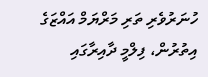ހުނަރުވެރި ތަރި މަރްޔަމް އައްޒަގެ އިތުރުން، ފިލްމީ ދާއިރާގައި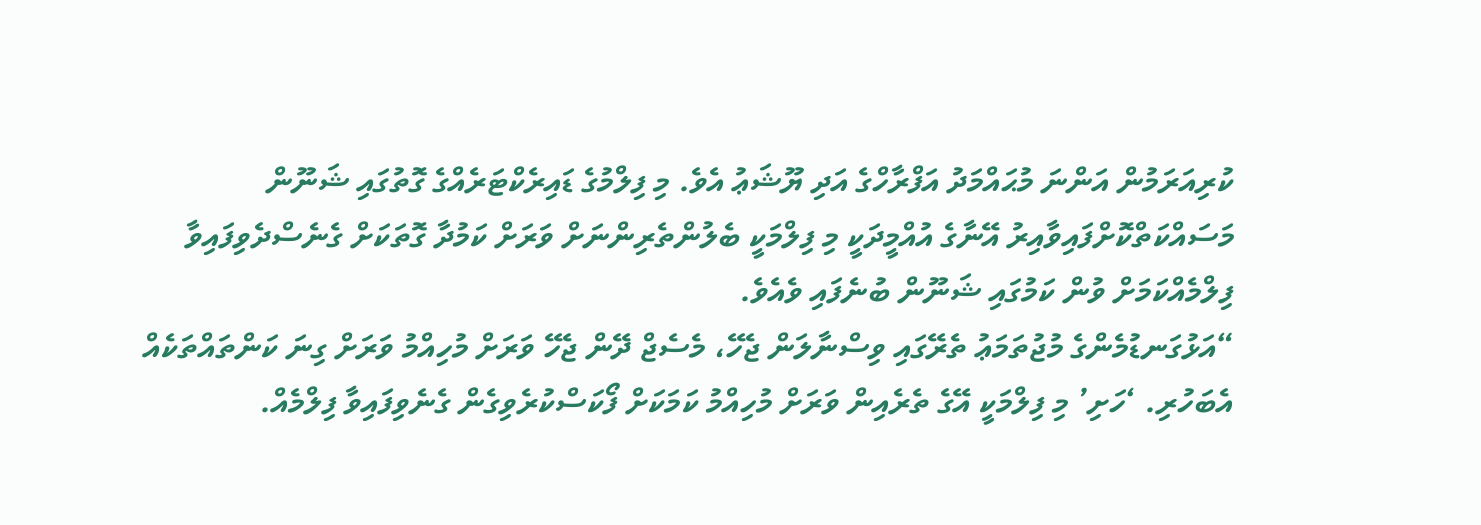ކުރިއަރަމުން އަންނަ މުޙައްމަދު އަފްރާހްގެ އަދި ޔޫޝަޢު އެވެ. މި ފިލްމުގެ ޑައިރެކްޓަރެއްގެ ގޮތުގައި ޝަނޫން މަސައްކަތްކޮށްފައިވާއިރު އޭނާގެ އުއްމީދަކީ މި ފިލްމަކީ ބެލުންތެރިންނަށް ވަރަށް ކަމުދާ ގޮތަކަށް ގެނެސްދެވިފައިވާ ފިލްމެއްކަމަށް ވުން ކަމުގައި ޝަނޫން ބުނެފައި ވެއެވެ.
“އަޅުގަނޑުމެންގެ މުޖުތަމަޢު ތެރޭގައި ވިސްނާލަން ޖެހޭ، މެސެޖް ދޭން ޖެހޭ ވަރަށް މުހިއްމު ވަރަށް ގިނަ ކަންތައްތަކެއް އެބަހުރި. ‘ހަށި’ މި ފިލްމަކީ އޭގެ ތެރެއިން ވަރަށް މުހިއްމު ކަމަކަށް ފޯކަސްކުރެވިގެން ގެނެވިފައިވާ ފިލްމެއް.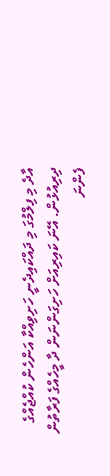އާދެ މި ފިލްމުގަ މި ދައްކައިދެނީ ހަށިވިއްކާ އަންހެން ކުއްޖެއްގެ ދިރިއުޅުން. އޭނަ ކައިރިއަށް ހަށިގަންނަން ދާ މީހެއްގެ ފަރާތުން ފެންނަ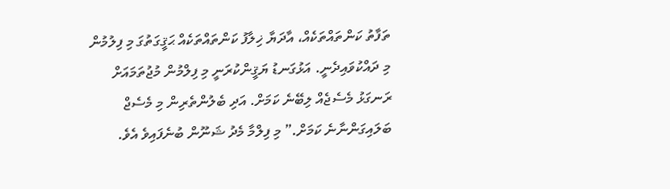ތަފާތު ކަންތައްތަކެއް، އާދަޔާ ޚިލާފު ކަންތައްތަކެއް ޙަޤީގަތުގަ މި ފިލުމުން މި ދައްކުވައިދެނީ. އަޅުގަނޑު ޔަޤީންކުރަނީ މި ފިލްމުން މުޖުތަމައަށް ރަނގަޅު މެސެޖެއް ލިބޭނެ ކަމަށް. އަދި ބެލުންތެރިން މި މެސެޖް ބަލައިގަންނާނެ ކަމަށް.” މި ފިލްމާ މެދު ޝަނޫން ބުނެފައިވެ އެވެ.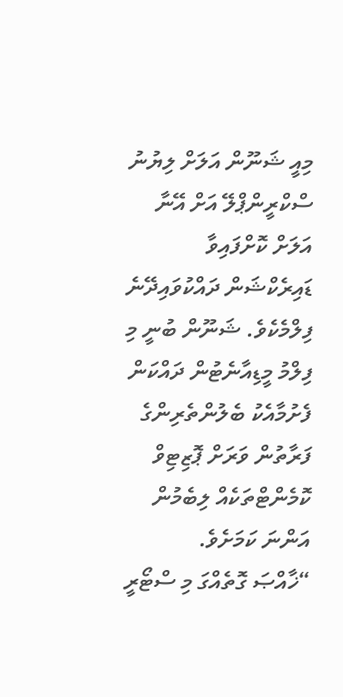މިއީ ޝަނޫން އަލަށް ލިޔުނު ސްކްރީންޕްލޭ އަށް އޭނާ އަލަށް ކޮށްފައިވާ ޑައިރެކްޝަން ދައްކުވައިދޭނެ ފިލްމެކެވެ. ޝަނޫން ބުނީ މި ފިލްމު މީޑިއާނެޓުން ދައްކަން ފެށުމާއެކު ބެލުންތެރިންގެ ފަރާތުން ވަރަށް ޕޮޒިޓިވް ކޮމެންޓްތަކެއް ލިބެމުން އަންނަ ކަމަށެވެ.
“ޚާއްޞަ ގޮތެއްގަ މި ސްޓޯރީ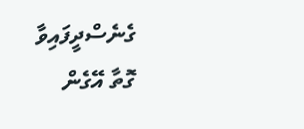ގެނެސްދީފައިވާ ގޮތާ އޭގެން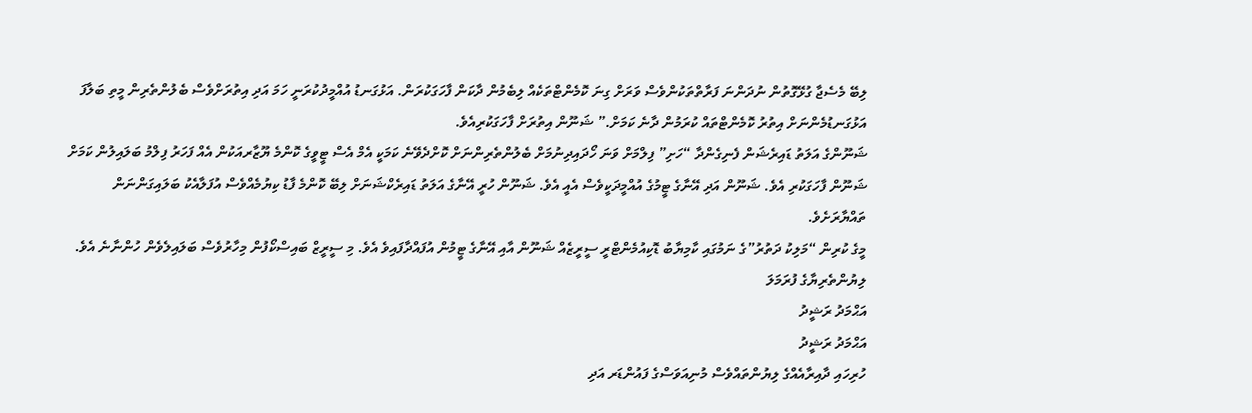ލިބޭ މެސެޖާ ގުޅޭގޮތުން ނުދަންނަ ފަރާތްތަކުންވެސް ވަރަށް ގިނަ ކޮމެންޓްތަކެއް ލިބެމުން ދާކަން ފާހަގަކުރަން. އަޅުގަނޑު އުއްމީދުކުރަނީ ހަމަ އަދި އިތުރަށްވެސް ބެލުންތެރިން މީތި ބަލާފަ އަޅުގަނޑުމެންނަށް އިތުރު ކޮމެންޓްތައް ކުރަމުން ދާނެ ކަމަށް.” ޝަނޫން އިތުރަށް ފާހަގަކުރިއެވެ.
ޝަނޫންގެ އަލަތު ޑައިރެޝަން ފެނިގެންދާ “ހަށި” ފިލްމަށް ވަނަ ހޯދައިދިނުމަށް ބެލުންތެރިންނަށް ކޮށްދެވޭނެ ކަމަކީ އެމް އެސް ޓީވީގެ ކޮންމެ ޔޫޒާރއަކުން އެއް ފަހަރު ފިލްމު ބަލައިލުން ކަމަށް ޝަނޫން ފާހަގަކުރި އެވެ. ޝަނޫން އަދި އޭނާގެ ޓީމުގެ އުއްމީދަކީވެސް އެއީ އެވެ. ޝަނޫން ހުރީ އޭނާގެ އަލަތު ޑައިރެކްޝަނަށް ލިބޭ ކޮންމެ ފާޑު ކިޔުމެއްވެސް އުފަލާއެކު ބަލައިގަންނަން ތައްޔާރަށެވެ.
މީގެ ކުރިން “މަލިކު ދަތުރު”ގެ ނަމުގައި ކާމިޔާބު ޑޮކިއުމެންޓްރީ ސީރީޒެއް ޝަނޫން އާއި އޭނާގެ ޓީމުން އުފައްދާފައިވެ އެވެ. މި ސީރީޒް ބައިސްކޯފުން މިހާރުވެސް ބަލައިލެވެން ހުންނާނެ އެވެ.
ލިޔުންތެރިޔާގެ ފުރަމަލަ
އަޙްމަދު ރަޝީދު
އަޙްމަދު ރަޝީދު
ހުރިހައި ދާއިރާއެއްގެ ލިޔުންތައްވެސް މުނިއަވަސްގެ ފައުންޑަރ އަދި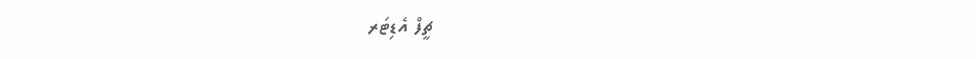ޗީފް އެޑިޓަރ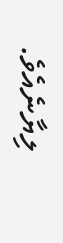ލިޔާނެއެވެ.